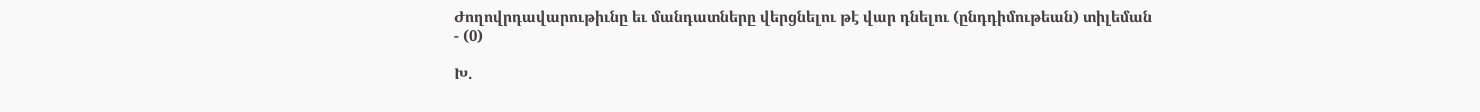Ժողովրդավարութիւնը եւ մանդատները վերցնելու թէ վար դնելու (ընդդիմութեան) տիլեման
- (0)

Խ.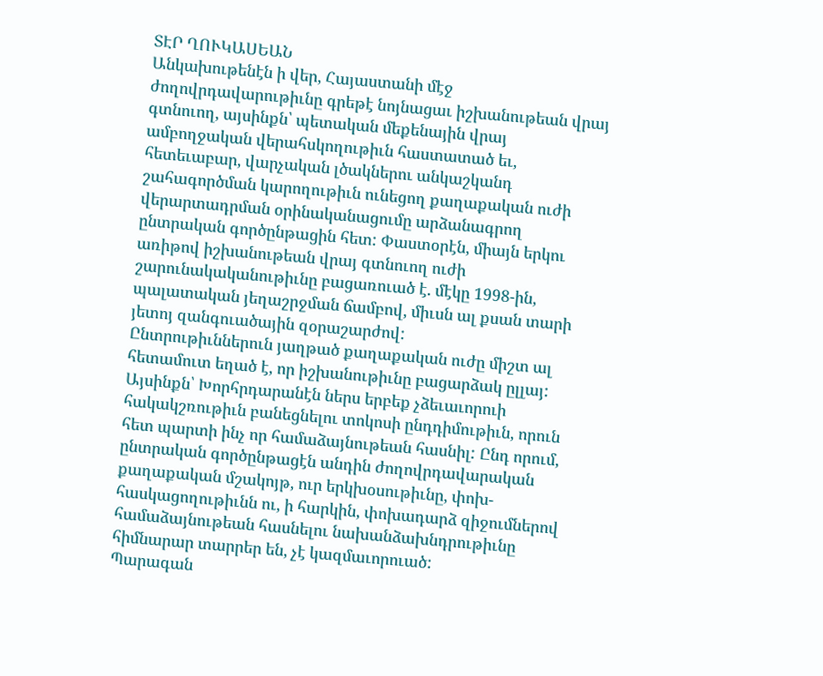ՏԷՐ ՂՈՒԿԱՍԵԱՆ
Անկախութենէն ի վեր, Հայաստանի մէջ ժողովրդավարութիւնը գրեթէ նոյնացաւ իշխանութեան վրայ գտնուող, այսինքն՝ պետական մեքենային վրայ ամբողջական վերահսկողութիւն հաստատած եւ, հետեւաբար, վարչական լծակներու անկաշկանդ շահագործման կարողութիւն ունեցող քաղաքական ուժի վերարտադրման օրինականացումը արձանագրող ընտրական գործընթացին հետ: Փաստօրէն, միայն երկու առիթով իշխանութեան վրայ գտնուող ուժի շարունակականութիւնը բացառուած է. մէկը 1998-ին, պալատական յեղաշրջման ճամբով, միւսն ալ քսան տարի յետոյ զանգուածային զօրաշարժով:
Ընտրութիւններուն յաղթած քաղաքական ուժը միշտ ալ հետամուտ եղած է, որ իշխանութիւնը բացարձակ ըլլայ: Այսինքն՝ Խորհրդարանէն ներս երբեք չձեւաւորուի հակակշռութիւն բանեցնելու տոկոսի ընդդիմութիւն, որուն հետ պարտի ինչ որ համաձայնութեան հասնիլ: Ընդ որում, ընտրական գործընթացէն անդին ժողովրդավարական քաղաքական մշակոյթ, ուր երկխօսութիւնը, փոխ-հասկացողութիւնն ու, ի հարկին, փոխադարձ զիջումներով համաձայնութեան հասնելու նախանձախնդրութիւնը հիմնարար տարրեր են, չէ կազմաւորուած:
Պարագան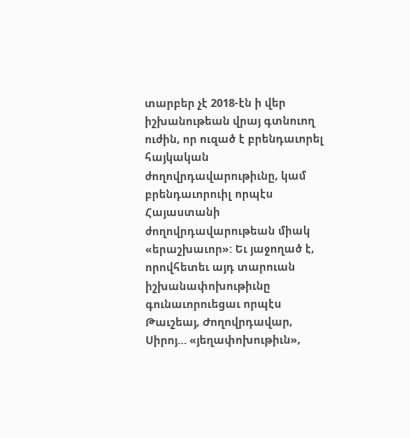տարբեր չէ 2018-էն ի վեր իշխանութեան վրայ գտնուող ուժին, որ ուզած է բրենդաւորել հայկական ժողովրդավարութիւնը, կամ բրենդաւորուիլ որպէս Հայաստանի ժողովրդավարութեան միակ «երաշխաւոր»: Եւ յաջողած է, որովհետեւ այդ տարուան իշխանափոխութիւնը գունաւորուեցաւ որպէս Թաւշեայ, Ժողովրդավար, Սիրոյ… «յեղափոխութիւն»,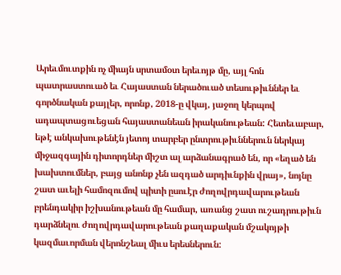Արեւմուտքին ոչ միայն սրտամօտ երեւոյթ մը, այլ հոն պատրաստուած եւ Հայաստան ներածուած տեսութիւններ եւ գործնական քայլեր, որոնք, 2018-ը վկայ, յաջող կերպով ադապտացուեցան հայաստանեան իրականութեան: Հետեւաբար, եթէ անկախութենէն յետոյ տարբեր ընտրութիւններուն ներկայ միջազգային դիտորդներ միշտ ալ արձանագրած են, որ «եղած են խախտումներ, բայց անոնք չեն ազդած արդիւնքին վրայ», նոյնը շատ աւելի համոզումով պիտի ըսուէր ժողովրդավարութեան բրենդակիր իշխանութեան մը համար, առանց շատ ուշադրութիւն դարձնելու ժողովրդավարութեան քաղաքական մշակոյթի կազմաւորման վերոնշեալ միւս երեսներուն: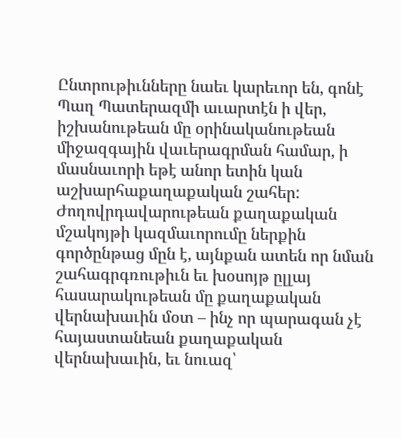Ընտրութիւնները նաեւ կարեւոր են, գոնէ Պաղ Պատերազմի աւարտէն ի վեր, իշխանութեան մը օրինականութեան միջազգային վաւերագրման համար, ի մասնաւորի եթէ անոր ետին կան աշխարհաքաղաքական շահեր: Ժողովրդավարութեան քաղաքական մշակոյթի կազմաւորումը ներքին գործընթաց մըն է, այնքան ատեն որ նման շահագրգռութիւն եւ խօսոյթ ըլլայ հասարակութեան մը քաղաքական վերնախաւին մօտ – ինչ որ պարագան չէ հայաստանեան քաղաքական վերնախաւին, եւ նուազ՝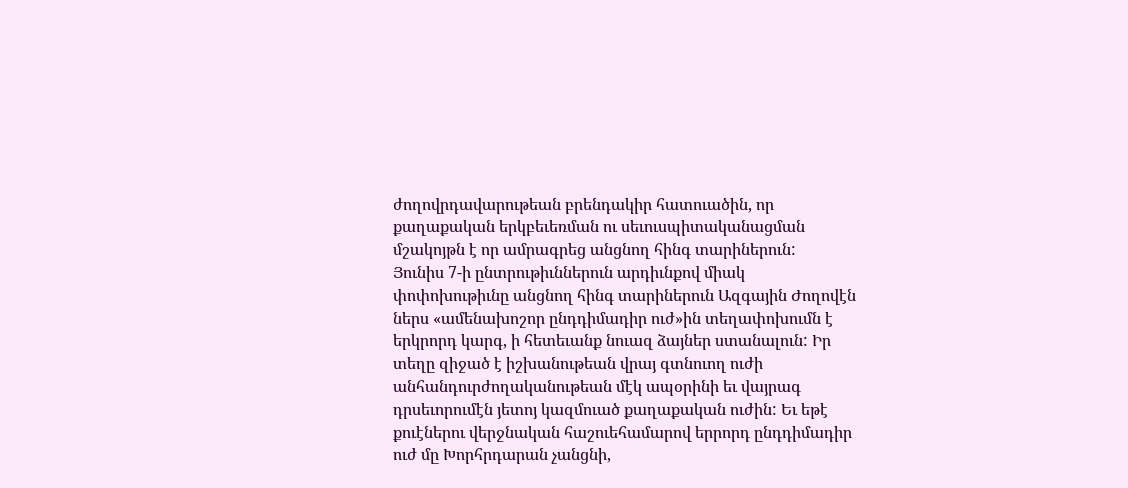ժողովրդավարութեան բրենդակիր հատուածին, որ քաղաքական երկբեւեռման ու սեւուսպիտականացման մշակոյթն է որ ամրագրեց անցնող հինգ տարիներուն:
Յունիս 7-ի ընտրութիւններուն արդիւնքով միակ փոփոխութիւնը անցնող հինգ տարիներուն Ազգային Ժողովէն ներս «ամենախոշոր ընդդիմադիր ուժ»ին տեղափոխումն է երկրորդ կարգ, ի հետեւանք նուազ ձայներ ստանալուն: Իր տեղը զիջած է իշխանութեան վրայ գտնուող ուժի անհանդուրժողականութեան մէկ ապօրինի եւ վայրագ դրսեւորումէն յետոյ կազմուած քաղաքական ուժին: Եւ եթէ քուէներու վերջնական հաշուեհամարով երրորդ ընդդիմադիր ուժ մը Խորհրդարան չանցնի,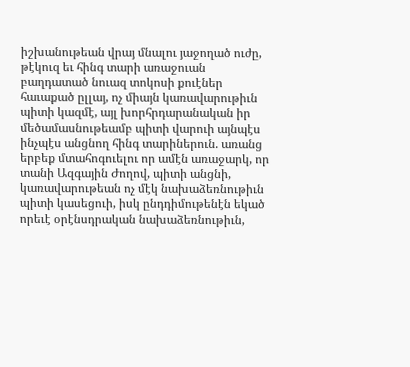իշխանութեան վրայ մնալու յաջողած ուժը, թէկուզ եւ հինգ տարի առաջուան բաղդատած նուազ տոկոսի քուէներ հաւաքած ըլլայ, ոչ միայն կառավարութիւն պիտի կազմէ, այլ խորհրդարանական իր մեծամասնութեամբ պիտի վարուի այնպէս ինչպէս անցնող հինգ տարիներուն. առանց երբեք մտահոգուելու որ ամէն առաջարկ, որ տանի Ազգային Ժողով, պիտի անցնի, կառավարութեան ոչ մէկ նախաձեռնութիւն պիտի կասեցուի, իսկ ընդդիմութենէն եկած որեւէ օրէնսդրական նախաձեռնութիւն,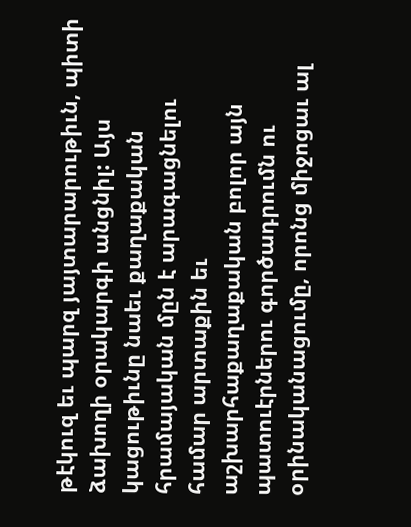թէկուզ եւ պարզ յայտարարութիւն, պիտի ձախողի օրակարգի անցնիլ: Այս կացութիւնը նաեւ քաղաքական հրամայական մըն է արագացնելու համար արտաքին եւ աշխարհաքաղաքական բոլոր այն պատուէրներու գործադրումն ու օրինականացումը, որոնց միջոցաւ ալ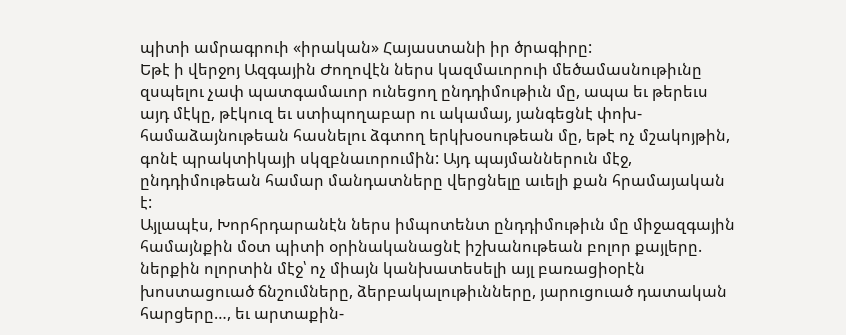պիտի ամրագրուի «իրական» Հայաստանի իր ծրագիրը:
Եթէ ի վերջոյ Ազգային Ժողովէն ներս կազմաւորուի մեծամասնութիւնը զսպելու չափ պատգամաւոր ունեցող ընդդիմութիւն մը, ապա եւ թերեւս այդ մէկը, թէկուզ եւ ստիպողաբար ու ակամայ, յանգեցնէ փոխ-համաձայնութեան հասնելու ձգտող երկխօսութեան մը, եթէ ոչ մշակոյթին, գոնէ պրակտիկայի սկզբնաւորումին: Այդ պայմաններուն մէջ, ընդդիմութեան համար մանդատները վերցնելը աւելի քան հրամայական է:
Այլապէս, Խորհրդարանէն ներս իմպոտենտ ընդդիմութիւն մը միջազգային համայնքին մօտ պիտի օրինականացնէ իշխանութեան բոլոր քայլերը. ներքին ոլորտին մէջ՝ ոչ միայն կանխատեսելի այլ բառացիօրէն խոստացուած ճնշումները, ձերբակալութիւնները, յարուցուած դատական հարցերը…, եւ արտաքին-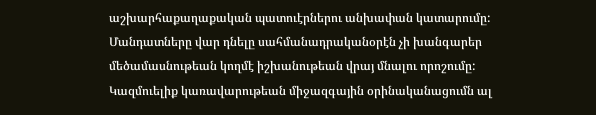աշխարհաքաղաքական պատուէրներու անխափան կատարումը:
Մանդատները վար դնելը սահմանադրականօրէն չի խանգարեր մեծամասնութեան կողմէ իշխանութեան վրայ մնալու որոշումը: Կազմուելիք կառավարութեան միջազգային օրինականացումն ալ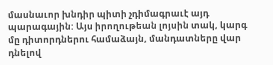մասնաւոր խնդիր պիտի չդիմագրաւէ այդ պարագային: Այս իրողութեան լոյսին տակ, կարգ մը դիտորդներու համաձայն, մանդատները վար դնելով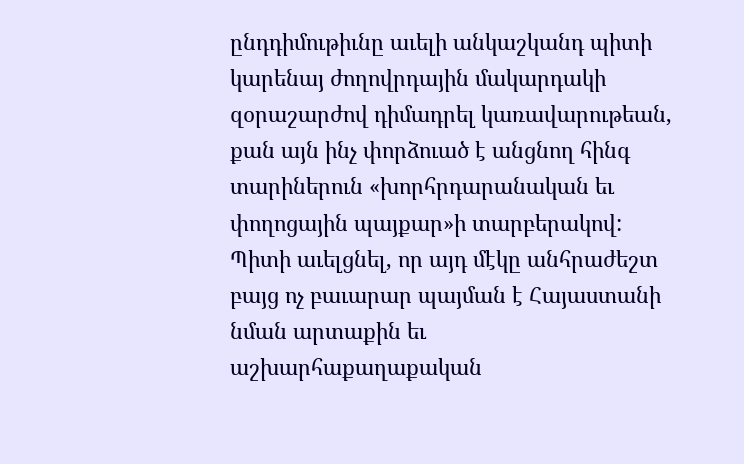ընդդիմութիւնը աւելի անկաշկանդ պիտի կարենայ ժողովրդային մակարդակի զօրաշարժով դիմադրել կառավարութեան, քան այն ինչ փորձուած է անցնող հինգ տարիներուն «խորհրդարանական եւ փողոցային պայքար»ի տարբերակով: Պիտի աւելցնել, որ այդ մէկը անհրաժեշտ բայց ոչ բաւարար պայման է Հայաստանի նման արտաքին եւ աշխարհաքաղաքական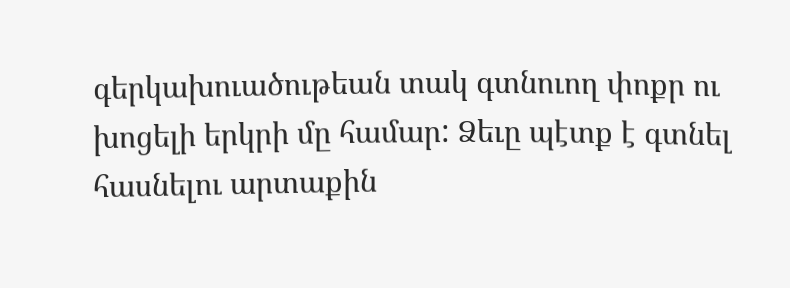գերկախուածութեան տակ գտնուող փոքր ու խոցելի երկրի մը համար: Ձեւը պէտք է գտնել հասնելու արտաքին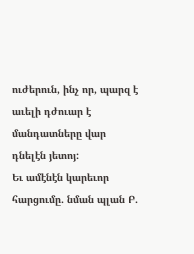ուժերուն, ինչ որ, պարզ է աւելի դժուար է մանդատները վար դնելէն յետոյ:
Եւ ամէնէն կարեւոր հարցումը. նման պլան Բ.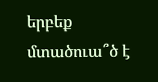երբեք մտածուա՞ծ է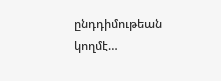ընդդիմութեան կողմէ…